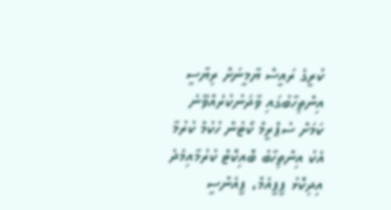ކުރީގެ ރައީސް ޔާމީނަށް ރިޔާސީ އިންތިހާބުގައި ވާދަނުކުރެއްވޭނެ ކަމަށް ސުޕްރީމް ކޯޓުން ހުކުމް ކުރުމާ އެކު އިންތިހާބު ބޮއިކޮޓް ކުރުމާއިމެދެ އިދިކޮޅު ޕީޕީއެމް، ޕީއެންސީ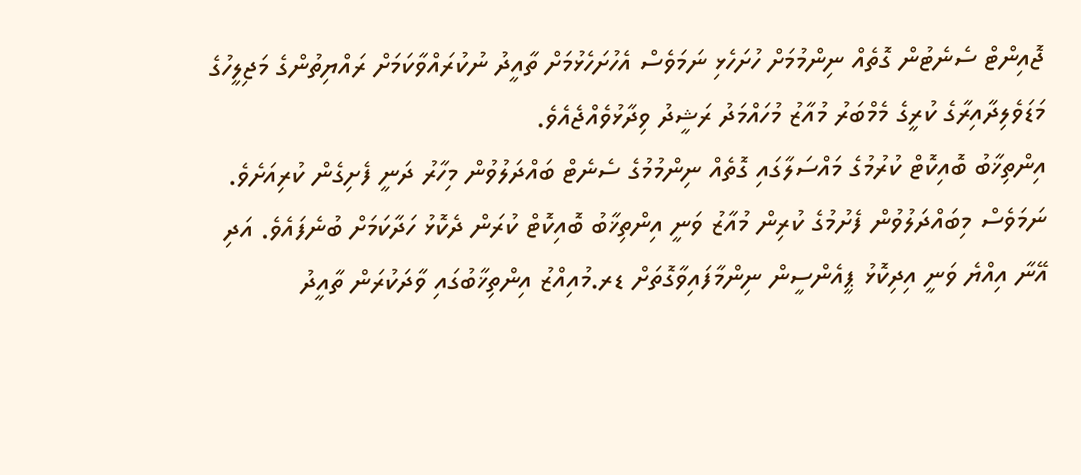ޖޮއިންޓް ސެނެޓުން ގޮތެއް ނިންމުމަށް ހުށަހެޅި ނަމަވެސް އެހުށަހެޅުމަށް ތާއީދު ނުކުރައްވާކަމަށް ރައްޔިތުންގެ މަޖިލީހުގެ މަޑަވެލިދާއިރާގެ ކުރީގެ މެމްބަރު މުއާޒު މުހައްމަދު ރަޝީދު ވިދާޅުވެއްޖެއެވެ.
އިންތިޚާބު ބޮއިކޮޓް ކުރުމުގެ މައްސަލާގައި ގޮތެއް ނިންމުމުގެ ސެނެޓް ބައްދަލުވުން މިހާރު ދަނީ ފެށިގެން ކުރިއަށެވެ. ނަމަވެސް މިބައްދަލުވުން ފެށުމުގެ ކުރިން މުއާޒު ވަނީ އިންތިޚާބު ބޮއިކޮޓް ކުރަން ދެކޮޅު ހަދާކަމަށް ބުނެފައެވެ. އަދި އޭނާ އިއްޔެ ވަނީ އިދިކޮޅު ޕީއެންސީން ނިންމާފައިވާގޮތަށް ޑރ.މުއިއްޒު އިންތިޚާބުގައި ވާދަކުރަން ތާއީދު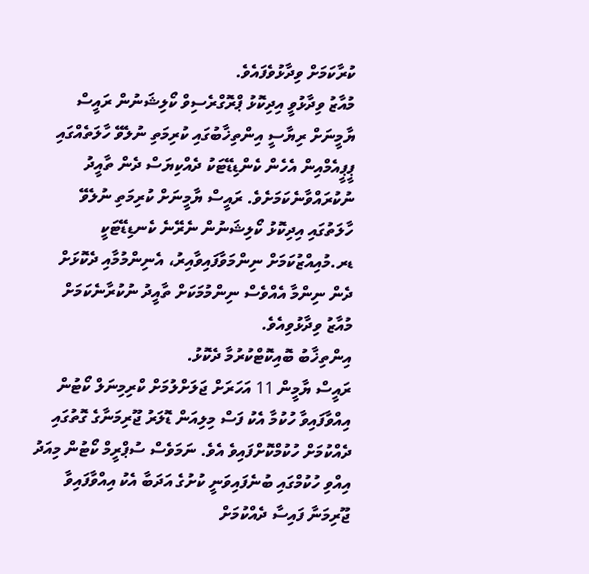ކުރާކަމަށް ވިދާޅުވެފައެވެ.
މުއާޒު ވިދާޅުވީ އިދިކޮޅު ޕްރޮގްރެސިވް ކޯލިޝަނުން ރައީސް ޔާމީނަށް ރިޔާސީ އިންތިޚާބުގައި ކުރިމަތި ނުލެވޭ ހާލަތެއްގައި ޕީޕީއެމްއިން އެހެން ކެންޑިޑޭޓަކު ދެއްކިޔަސް ދެން ތާއީދު ނުކުރައްވާނެކަމަށެވެ. ރައީސް ޔާމީނަށް ކުރިމަތި ނުލެވޭ ހާލަތުގައި އިދިކޮޅު ކޯލިޝަނުން ނެރޭނެ ކެނޑިޑޭޓަކީ ޑރ.މުއިއްޒުކަމަށް ނިންމަވާފައިވާއިރު، އެނިންމުމާއި ދެކޮޅަށް ދެން ނިންމާ އެއްވެސް ނިންމުމަކަށް ތާއީދު ނުކުރާނެކަމަށް މުއާޒު ވިދާޅުވިއެވެ.
އިންތިޚާބު ބޮއިކޮޓްކުރުމާ ދެކޮޅު.
ރައީސް ޔާމީން 11 އަހަރަށް ޖަލަށްލުމަށް ކްރިމިނަލް ކޯޓުން އިއްވާފައިވާ ހުކުމާ އެކު ފަސް މިލިއަން ޑޮލަރު ޖޫރިމަނާގެ ގޮތުގައި ދެއްކުމަށް ހުކުމްކޮށްފައިވެ އެވެ. ނަމަވެސް ސުޕްރީމް ކޯޓުން މިއަދު އިއްވި ހުކުމްގައި ބުނެފައިވަނީ ކުށުގެ އަދަބާ އެކު އިއްވާފައިވާ ޖޫރިމަނާ ފައިސާ ދެއްކުމަށް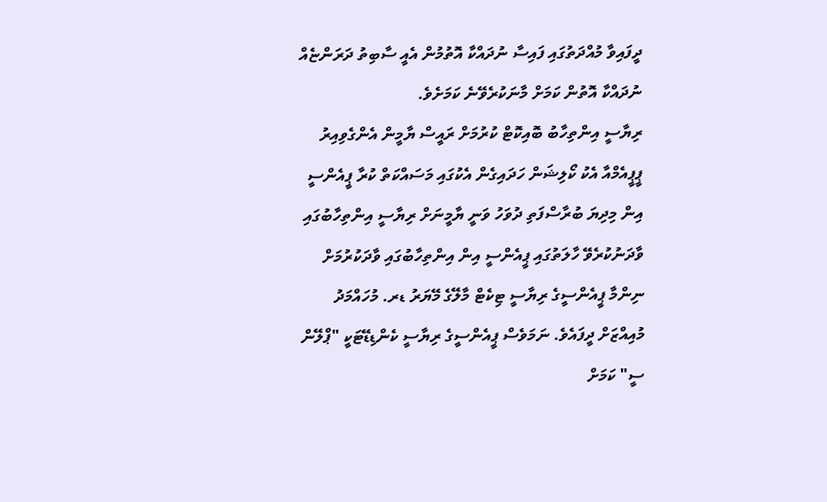ދީފައިވާ މުއްދަތުގައި ފައިސާ ނުދައްކާ އޮތުމުން އެއީ ސާބިތު ދަރަންޏެއް ނުދައްކާ އޮތުން ކަމަށް މާނަކުރެވޭނެ ކަމަށެވެ.
ރިޔާސީ އިންތިހާބު ބޮއިކޮޓް ކުރުމަށް ރައީސް ޔާމީން އެންގެވިއިރު ޕީޕީއެމްއާ އެކު ކޯލިޝަން ހަދައިގެން އެކުގައި މަސައްކަތް ކުރާ ޕީއެންސީ އިން މިދިޔަ ބުރާސްފަތި ދުވަހު ވަނީ ޔާމީނަށް ރިޔާސީ އިންތިހާބުގައި ވާދަނުކުރެވޭ ހާލަތުގައި ޕީއެންސީ އިން އިންތިހާބުގައި ވާދަކުރުމަށް ނިންމާ ޕީއެންސީގެ ރިޔާސީ ޓިކެޓް މާލޭގެ މޭޔަރު ޑރ. މުހައްމަދު މުއިއްޒަށް ދީފައެވެ. ނަމަވެސް ޕީއެންސީގެ ރިޔާސީ ކެންޑިޑޭޓަކީ "ޕްލޭން ސީ" ކަމަށް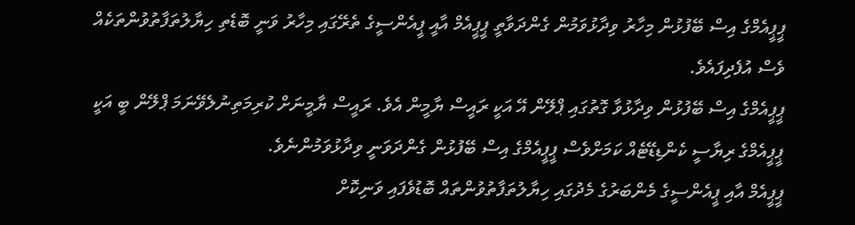ޕީޕީއެމްގެ އިސް ބޭފުޅުން މިހާރު ވިދާޅުވަމުން ގެންދަވާތީ ޕީޕީއެމް އާއީ ޕީއެންސީގެ ތެރޭގައި މިހާރު ވަނީ ބޮޑެތި ހިޔާލުތަފާތުވުންތަކެއް ވެސް އުފެދިފައެވެ.
ޕީޕީއެމްގެ އިސް ބޭފުޅުން ވިދާޅުވާ ގޮތުގައި ޕްލޭން އޭ އަކީ ރައީސް ޔާމީން އެވެ. ރައީސް ޔާމީނަށް ކުރިމަތިނުލެވޭނަމަ ޕްލޭން ބީ އަކީ ޕީޕީއެމްގެ ރިޔާސީ ކެންޑިޑޭޓެއް ކަމަށްވެސް ޕީޕީއެމްގެ އިސް ބޭފުޅުން ގެންދަވަނީ ވިދާޅުވަމުންނެވެ.
ޕީޕީއެމް އާއި ޕީއެންސީގެ މެންބަރުގެ މެދުގައި ހިޔާލުތަފާތުވުންތައް ބޮޑުވެފައި ވަނިކޮށް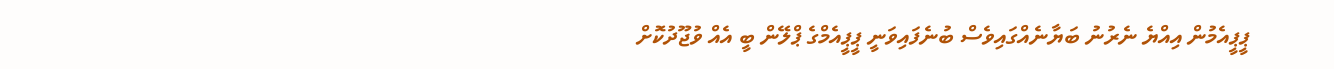ޕީޕީއެމުން އިއްޔެ ނެރުނު ބަޔާނެއްގައިވެސް ބުނެފައިވަނީ ޕީޕީއެމްގެ ޕްލޭން ބީ އެއް ވުޖޫދުކޮށް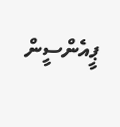ޕީއެންސީން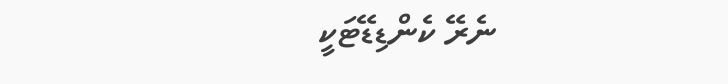ނެރޭ ކެންޑިޑޭޓަކީ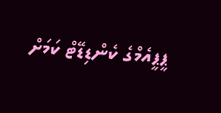ޕީޕީއެމްގެ ކެންޑިޑޭޓް ކަމަށް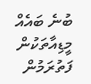ބުނެ ބައެއް މީޑިއާތަކުން ފަތުރަމުން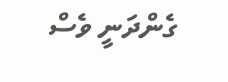ގެންދަނީ ވެސް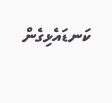ކަނޑައެޅިގެން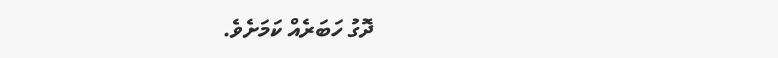ދޮގު ހަބަރެއް ކަމަށެވެ.